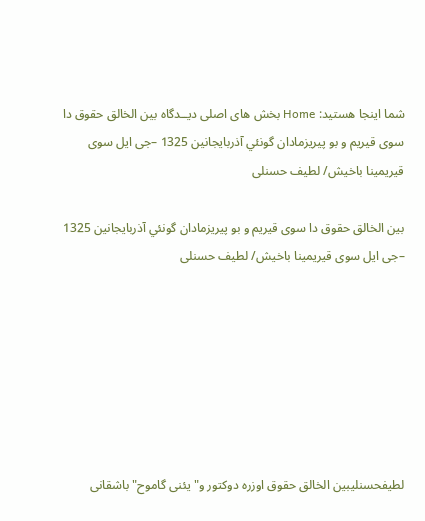شما اینجا هستید: Home بخش های اصلی دیــدگاه بین الخالق حقوق دا سوی قیریم و بو پيريزمادان گونئي آذربايجانين 1325 –جی ايل سوی قیریمینا باخيش/ لطیف حسنلی

بین الخالق حقوق دا سوی قیریم و بو پيريزمادان گونئي آذربايجانين 1325 –جی ايل سوی قیریمینا باخيش/ لطیف حسنلی







لطیفحسنلیبین الخالق حقوق اوزره دوکتور و"یئنی گاموح" باشقانی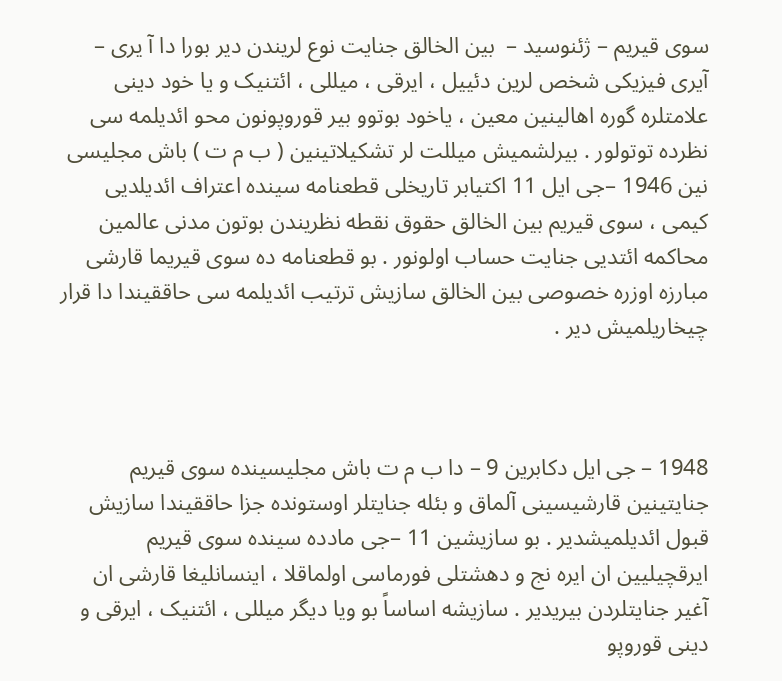سوی قیریم – ژئنوسید –  بین الخالق جنایت نوع لریندن دیر بورا دا آ یری – آیری فیزیکی شخص لرین دئییل ، ایرقی ، میللی ، ائتنیک و یا خود دینی علامتلره گوره اهالینین معین ، یاخود بوتوو بیر قوروپونون محو ائدیلمه سی نظرده توتولور . بیرلشمیش میللت لر تشکیلاتینین ( ب م ت ) باش مجلیسی نین 1946 –جی ایل 11 اکتیابر تاریخلی قطعنامه سینده اعتراف ائدیلدیی کیمی ، سوی قیریم بین الخالق حقوق نقطه نظریندن بوتون مدنی عالمین محاکمه ائتدیی جنایت حساب اولونور . بو قطعنامه ده سوی قیریما قارشی مبارزه اوزره خصوصی بین الخالق سازیش ترتیب ائدیلمه سی حاققیندا دا قرار چیخاریلمیش دیر .



1948 – جی ایل دکابرین 9 – دا ب م ت باش مجلیسینده سوی قیریم جنایتینین قارشیسینی آلماق و بئله جنایتلر اوستونده جزا حاققیندا سازیش قبول ائدیلمیشدیر . بو سازیشین 11 –جی مادده سینده سوی قیریم ایرقچیلیین ان ایره نج و دهشتلی فورماسی اولماقلا ، اینسانلیغا قارشی ان آغیر جنایتلردن بیریدیر . سازیشه اساساً بو ویا دیگر میللی ، ائتنیک ، ایرقی و دینی قوروپو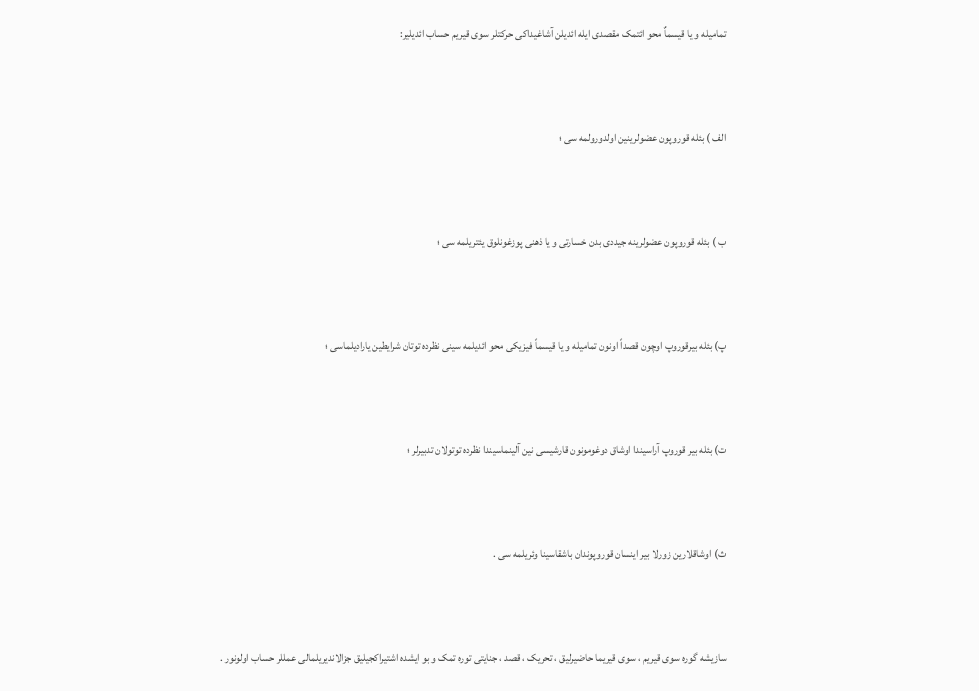تمامیله و یا قیسماٌ محو ائتمک مقصدی ایله ائدیلن آشاغیداکی حرکتلر سوی قیریم حساب ائدیلیر:



الف ) بئله قوروپون عضولرینین اولدورولمه سی ؛



ب ) بئله قوروپون عضولرینه جیددی بدن خسارتی و یا ذهنی پوزغونلوق یئتریلمه سی ؛



پ) بئله بیرقوروپ اوچون قصداً اونون تمامیله و یا قیسماً فیزیکی محو ائدیلمه سینی نظرده توتان شرایطین یارادیلماسی ؛



ت) بئله بیر قوروپ آراسیندا اوشاق دوغومونون قارشیسی نین آلینماسیندا نظرده توتولان تدبیرلر ؛



ث) اوشاقلارین زورلا بیر اینسان قوروپوندان باشقاسینا وئریلمه سی .



سازیشه گوره سوی قیریم ، سوی قیریما حاضیرلیق ، تحریک ، قصد ، جنایتی توره تمک و بو ایشده اشتیراکجیلیق جزالاندیریلمالی عمللر حساب اولونور .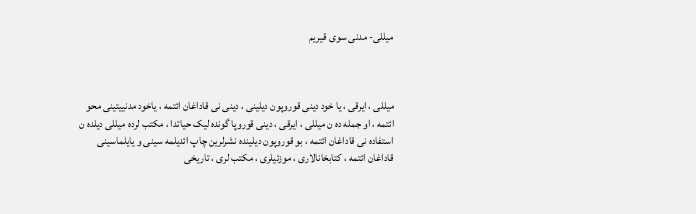میللی- مدنی سوی قیریم



میللی ، ایرقی ، یا خود دینی قوروپون دیلینی ، دینی نی قاداغان ائتمه ، یاخود مدنییتینی محو ائتمه ، او جمله ده ن میللی ، ایرقی ، دینی قوروپا گونده لیک حیاتدا ، مکتب لرده میللی دیلده ن استفاده نی قاداغان ائتمه ، بو قوروپون دیلینده نشرلرین چاپ ائدیلمه سینی و یایلماسینی قاداغان ائتمه ، کتابخانالاری ، موزئیلری ، مکتب لری ، تاریخی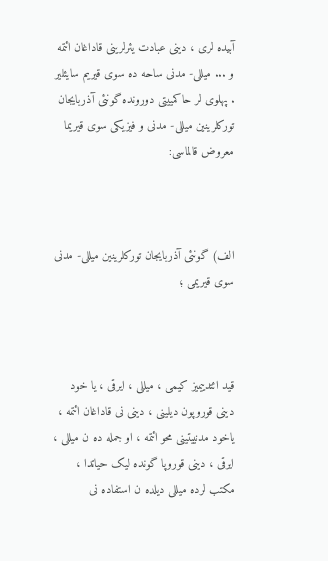آبیده لری ، دینی عبادت یئرلرینی قاداغان ائتمه و ... میللی- مدنی ساحه ده سوی قیریم سایئلیر . پهلوی لر حاکمییتی دورونده گونئی آذربایجان تورکلرینین میللی- مدنی و فیزیکی سوی قیریما معروض قالماسی:



الف) گونئی آذربایجان تورکلرینین میللی- مدنی سوی قیریمی ؛



قید ائتدییمیز کیمی ، میللی ، ایرقی ، یا خود دینی قوروپون دیلینی ، دینی نی قاداغان ائتمه ، یاخود مدنییتینی محو ائتمه ، او جمله ده ن میللی ، ایرقی ، دینی قوروپا گونده لیک حیاتدا ، مکتب لرده میللی دیلده ن استفاده نی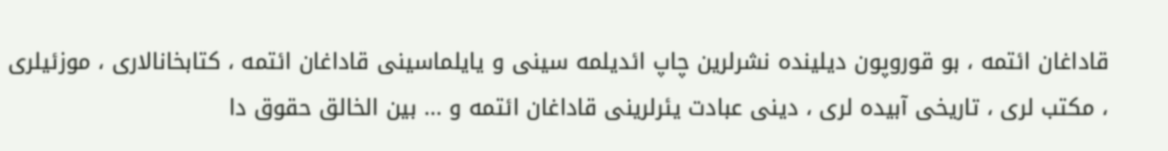قاداغان ائتمه ، بو قوروپون دیلینده نشرلرین چاپ ائدیلمه سینی و یایلماسینی قاداغان ائتمه ، کتابخانالاری ، موزئیلری ، مکتب لری ، تاریخی آبیده لری ، دینی عبادت یئرلرینی قاداغان ائتمه و ... بین الخالق حقوق دا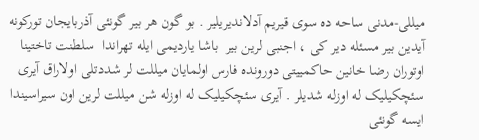میللی-مدنی ساحه ده سوی قیریم آدلاندیریلیر . بو گون هر بیر گونئی آذربایجان تورکونه آیدین بیر مسئله دیر کی ، اجنبی لرین بیر  باشا یاردیمی ایله تهراندا  سلطنت تاختینا اوتوران رضا خانین حاکمییتی دورونده فارس اولمایان میللت لر شددتلی اولاراق آیری سئچکیلیک له اوزله شدیلر . آیری سئچکیلیک له اوزله شن میللت لرین اون سیراسیندا ایسه گونئی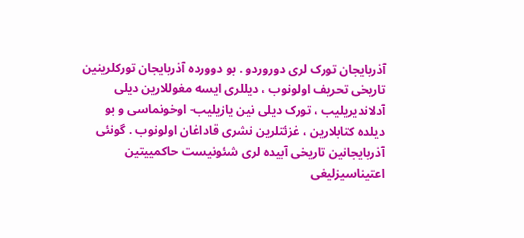آذربایجان تورک لری دوروردو . بو دوورده آذربایجان تورکلرینین تاریخی تحریف اولونوب ، دیللری ایسه مغوللارین دیلی آدلاندیریلیب ، تورک دیلی نین یازیلیب- اوخونماسی و بو دیلده کتابلارین ، غزئتلرین نشری قاداغان اولونوب . گونئی آذربایجانین تاریخی آبیده لری شئونیست حاکمییتین اعتیناسیزلیغی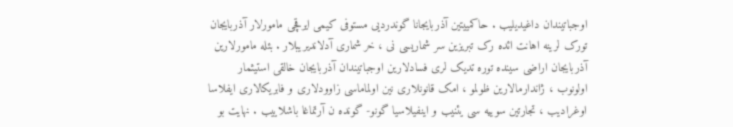اوجباتیندان داغیدیلیب . حاکمییتین آذربایجانا گوندردیی مستوفی کیمی ایرقچی مامورلار آذربایجان تورک لرینه اهانت ائده رک تبریزین سر شماریسی نی ، خر شماری آدلاندیریبلار . بئله مامورلارین آذربایجان اراضی سینده توره تدیک لری فسادلارین اوجباتیندان آذربایجان خالقی استیثمار اولونوب ، ژاندارمالارین ظولمو ، امک قانونلاری نین اولماماسی زاوودلاری و فابریکالاری ایفلاسا اوغرادیب ، تجارتین سوییه سی یئنیب و اینفیلاسیا گونو- گونده ن آرتماغا باشلاییب . نهایت بو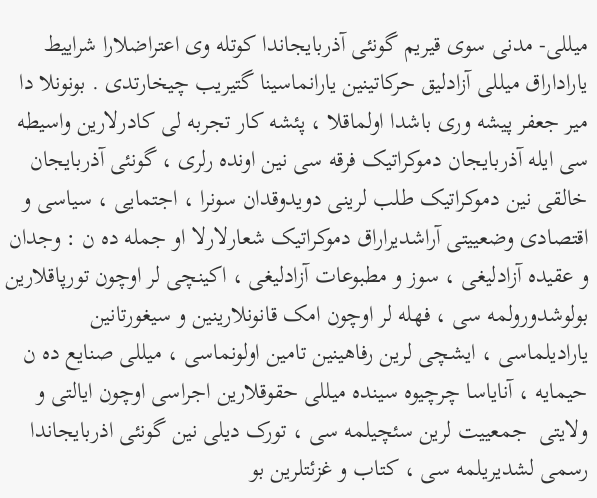میللی- مدنی سوی قیریم گونئی آذربایجاندا کوتله وی اعتراضلارا شراییط یاراداراق میللی آزادلیق حرکاتینین یارانماسینا گتیریب چیخارتدی . بونونلا دا میر جعفر پیشه وری باشدا اولماقلا ، پئشه کار تجربه لی کادرلارین واسیطه سی ایله آذربایجان دموکراتیک فرقه سی نین اونده رلری ، گونئی آذربایجان خالقی نین دموکراتیک طلب لرینی دویدوقدان سونرا ، اجتمایی ، سیاسی و اقتصادی وضعییتی آراشدیراراق دموکراتیک شعارلارلا او جمله ده ن : وجدان و عقیده آزادلیغی ، سوز و مطبوعات آزادلیغی ، اکینچی لر اوچون تورپاقلارین بولوشدورولمه سی ، فهله لر اوچون امک قانونلارینین و سیغورتانین یارادیلماسی ، ایشچی لرین رفاهینین تامین اولونماسی ، میللی صنایع ده ن حیمایه ، آنایاسا چرچیوه سینده میللی حقوقلارین اجراسی اوچون ایالتی و ولایتی  جمعییت لرین سئچیلمه سی ، تورک دیلی نین گونئی اذربایجاندا رسمی لشدیریلمه سی ، کتاب و غزئتلرین بو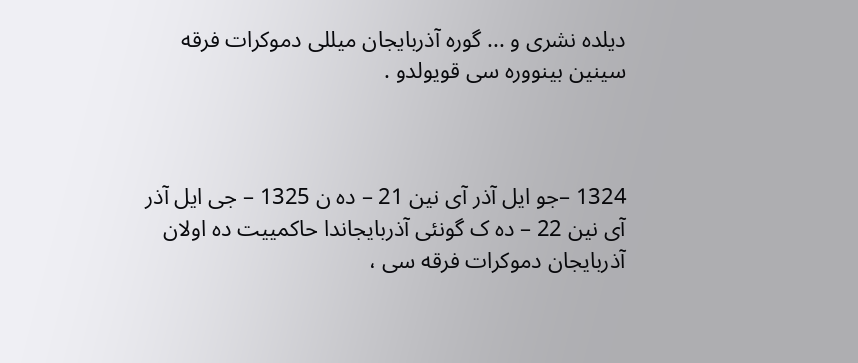دیلده نشری و ... گوره آذربایجان میللی دموکرات فرقه سینین بینووره سی قویولدو .



1324 –جو ایل آذر آی نین 21 – ده ن 1325 – جی ایل آذر آی نین 22 – ده ک گونئی آذربایجاندا حاکمییت ده اولان آذربایجان دموکرات فرقه سی ،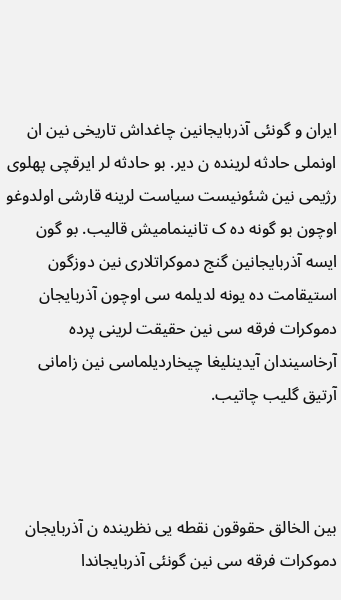ایران و گونئی آذربایجانین چاغداش تاریخی نین ان اونملی حادثه لرینده ن دیر. بو حادثه لر ایرقچی پهلوی رژیمی نین شئونیست سیاست لرینه قارشی اولدوغو اوچون بو گونه ده ک تانینمامیش قالیب. بو گون ایسه آذربایجانین گنج دموکراتلاری نین دوزگون استیقامت ده یونه لدیلمه سی اوچون آذربایجان دموکرات فرقه سی نین حقیقت لرینی پرده آرخاسیندان آیدینلیغا چیخاردیلماسی نین زامانی آرتیق گلیب چاتیب.



بین الخالق حقوقون نقطه یی نظرینده ن آذربایجان دموکرات فرقه سی نین گونئی آذربایجاندا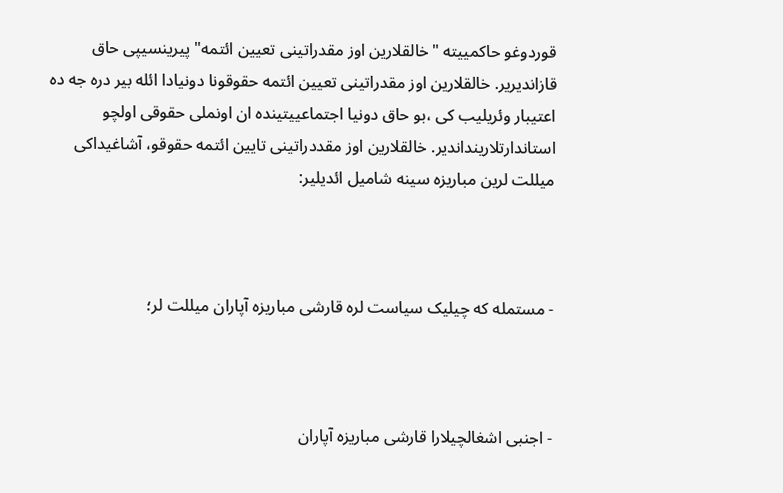قوردوغو حاکمییته "خالقلارین اوز مقدراتینی تعیین ائتمه" پیرینسیپی حاق قازاندیریر. خالقلارین اوز مقدراتینی تعیین ائتمه حقوقونا دونیادا ائله بیر دره جه ده اعتیبار وئریلیب کی ،بو حاق دونیا اجتماعییتینده ان اونملی حقوقی اولچو استاندارتلارینداندیر. خالقلارین اوز مقددراتینی تایین ائتمه حقوقو، آشاغیداکی میللت لرین مباریزه سینه شامیل ائدیلیر:



- مستمله که چیلیک سیاست لره قارشی مباریزه آپاران میللت لر؛



- اجنبی اشغالچیلارا قارشی مباریزه آپاران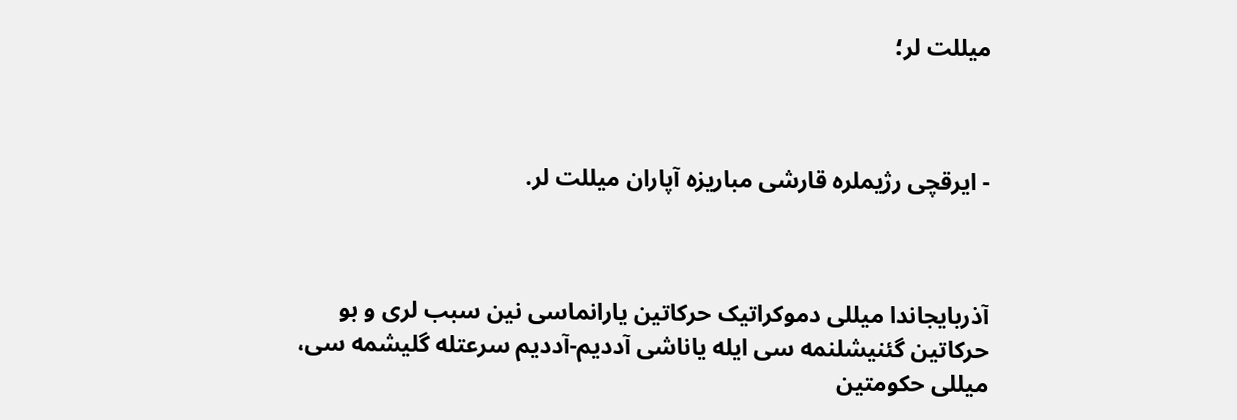میللت لر؛



- ایرقچی رژیملره قارشی مباریزه آپاران میللت لر.



آذربایجاندا میللی دموکراتیک حرکاتین یارانماسی نین سبب لری و بو حرکاتین گئنیشلنمه سی ایله یاناشی آددیم-آددیم سرعتله گلیشمه سی، میللی حکومتین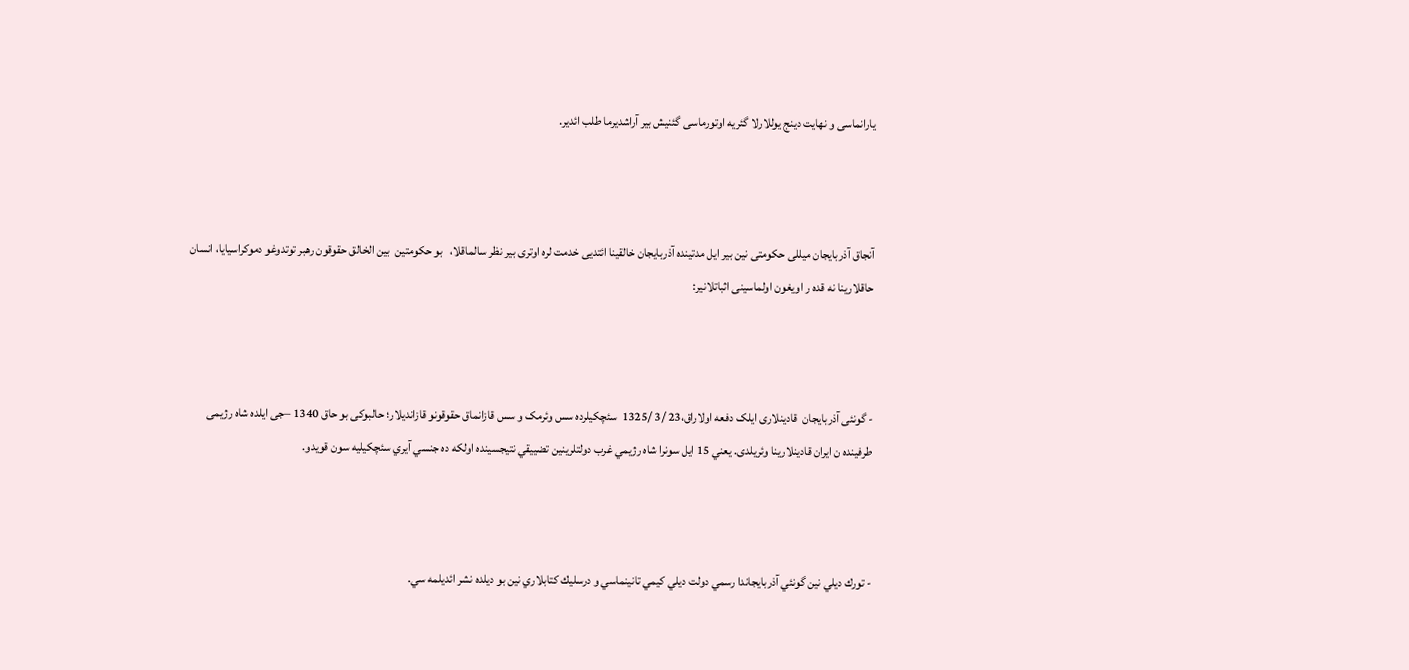یارانماسی و نهایت دینج یوللارلا گئریه اوتورماسی گئنیش بیر آراشدیرما طلب ائدیر.



آنجاق آذربایجان میللی حکومتی نین بیر ایل مدتینده آذربایجان خالقینا ائتدیی خدمت لره اوتری بیر نظر سالماقلا،   بو حکومتین  بین الخالق حقوقون رهبر توتدوغو دموکراسیایا، انسان حاقلارینا نه قده ر اویغون اولماسینی اثباتلانیر:



- گونئی آذربایجان  قادینلاری ایلک دفعه اولاراق،23 /3 /1325  سئچکیلرده سس وئرمک و سس قازانماق حقوقونو قازانديلار؛ حالبوکی بو حاق 1340 –جی ایلده شاه رژیمی طرفینده ن ایران قادینلارینا وئریلدی. يعني 15 ايل سونرا شاه رژيمي غرب دولتلرينين تضييقي نتيجسينده اولكه ده جنسي آيري سئچكيليه سون قويدو.



- تورك ديلي نين گونئي آذربايجاندا رسمي دولت ديلي كيمي تانينماسي و درسليك كتابلاري نين بو ديلده نشر ائديلمه سي.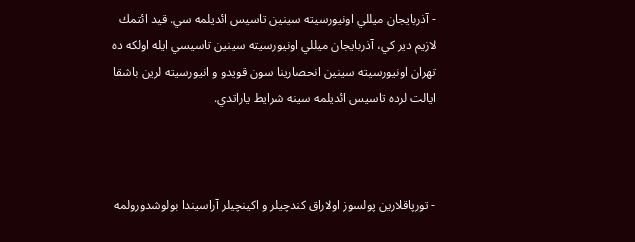- آذربايجان ميللي اونيورسيته سينين تاسيس ائديلمه سي. قيد ائتمك لازيم دير كي، آذربايجان ميللي اونيورسيته سينين تاسيسي ايله اولكه ده تهران اونيورسيته سينين انحصارينا سون قويدو و انيورسيته لرين باشقا ايالت لرده تاسيس ائديلمه سينه شرايط ياراتدي.



- تورپاقلارين پولسوز اولاراق كندچيلر و اكينچيلر آراسيندا بولوشدورولمه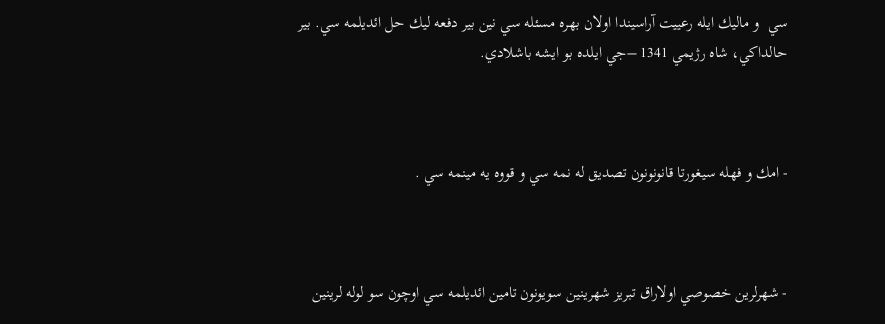سي  و ماليك ايله رعييت آراسيندا اولان بهره مسئله سي نين بير دفعه ليك حل ائديلمه سي. بير حالداكي، شاه رژيمي 1341 –جي ايلده بو ايشه باشلادي.



- امك و فهله سيغورتا قانونونون تصديق له نمه سي و قووه يه مينمه سي .



- شهرلرين خصوصي اولاراق تبريز شهرينين سويونون تامين ائديلمه سي اوچون سو لوله لرينين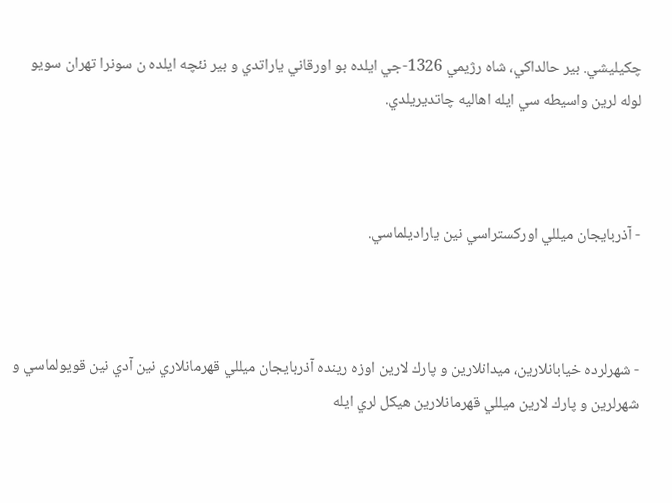چكيليشي. بير حالداكي، شاه رژيمي 1326-جي ايلده بو اورقاني ياراتدي و بير نئچه ايلده ن سونرا تهران سويو لوله لرين واسيطه سي ايله اهاليه چاتديريلدي.



- آذربايجان ميللي اوركستراسي نين ياراديلماسي.



- شهرلرده خيابانلارين، ميدانلارين و پارك لارين اوزه رينده آذربايجان ميللي قهرمانلاري نين آدي نين قويولماسي و شهرلرين و پارك لارين ميللي قهرمانلارين هيكل لري ايله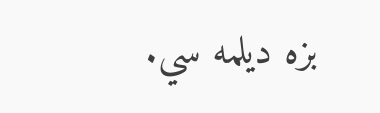بزه ديلمه سي.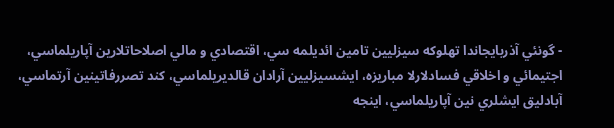- گونئي آذربايجاندا تهلوكه سيزليين تامين ائديلمه سي، اقتصادي و مالي اصلاحاتلارين آپاريلماسي، اجتيمائي و اخلاقي فسادلارلا مباريزه، ايشسيزليين آرادان قالديريلماسي، كند تصررفاتينين آرتماسي، آبادليق ايشلري نين آپاريلماسي، اينجه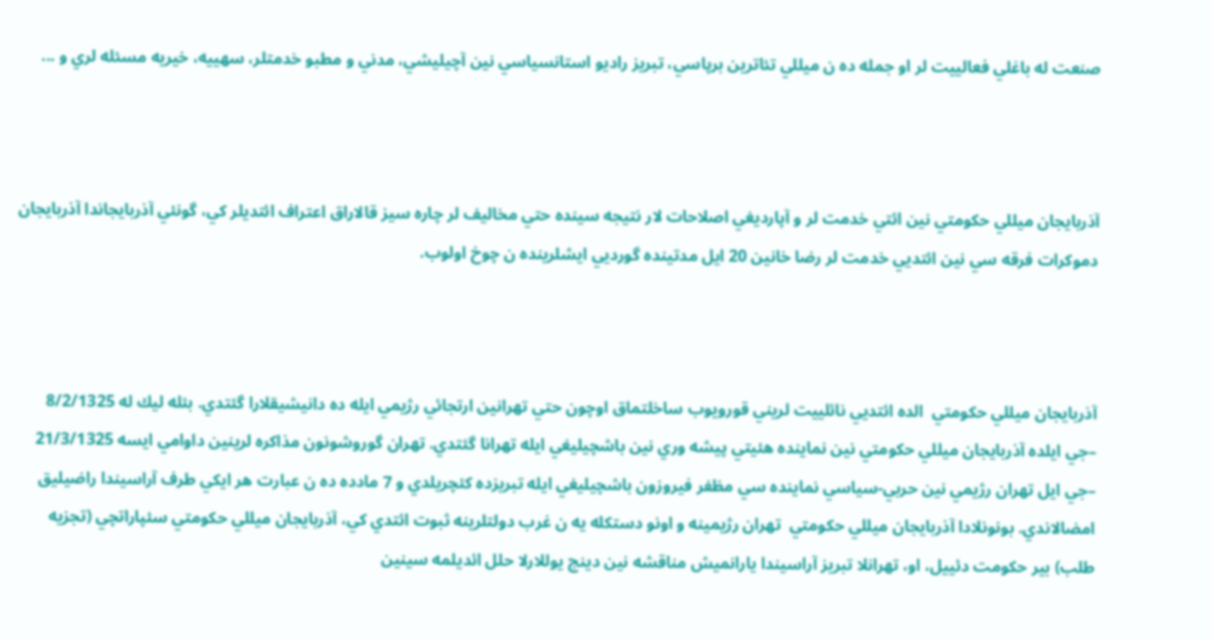صنعت له باغلي فعالييت لر او جمله ده ن ميللي تئاترين برپاسي، تبريز راديو استانسياسي نين آچيليشي، مدني و مطبو خدمتلر، سهييه، خيريه مسئله لري و ...



آذربايجان ميللي حكومتي نين ائتي خدمت لر و آپارديغي اصلاحات لار نتيجه سينده حتي مخاليف لر چاره سيز قالاراق اعتراف ائتديلر كي، گونئي آذربايجاندا آذربايجان دموكرات فرقه سي نين ائتديي خدمت لر رضا خانين 20 ايل مدتينده گورديي ايشلرينده ن چوخ اولوب.



آذربايجان ميللي حكومتي  الده ائتديي نائلييت لريني قورويوب ساخلتماق اوچون حتي تهرانين ارتجائي رژيمي ايله ده دانيشيقلارا گئتدي. بئله ليك له 8/2/1325 –جي ايلده آذربايجان ميللي حكومتي نين نماينده هئيتي پيشه وري نين باشچيليغي ايله تهرانا گئتدي. تهران گوروشونون مذاكره لرينين داوامي ايسه 21/3/1325 –جي ايل تهران رژيمي نين حربي-سياسي نماينده سي مظفر فيروزون باشچيليغي ايله تبريزده كئچريلدي و 7 مادده ده ن عبارت هر ايكي طرف آراسيندا راضيليق امضالاندي. بونونلادا آذربايجان ميللي حكومتي  تهران رژيمينه و اونو دستكله يه ن غرب دولتلرينه ثبوت ائتدي كي، آذربايجان ميللي حكومتي سئپاراتچي (تجزيه طلب) بير حكومت دئييل، او، تهرانلا تبريز آراسيندا يارانميش مناقشه نين دينج يوللارلا حلل ائديلمه سينين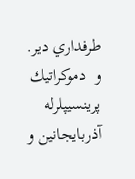طرفداري دير.  و  دموكراتيك پرينسيپلرله آذربايجانين و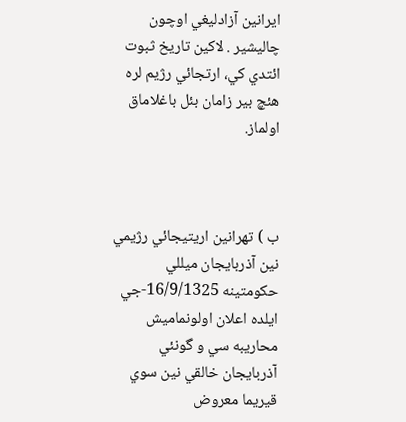ايرانين آزادليغي اوچون چاليشير . لاكين تاريخ ثبوت ائتدي كي، ارتجائي رژيم لره هئچ بير زامان بئل باغلاماق اولماز.



ب ) تهرانين اريتيجائي رژيمي نين آذربايجان ميللي حكومتينه 16/9/1325-جي ايلده اعلان اولونماميش محاريبه سي و گونئي آذربايجان خالقي نين سوي قيريما معروض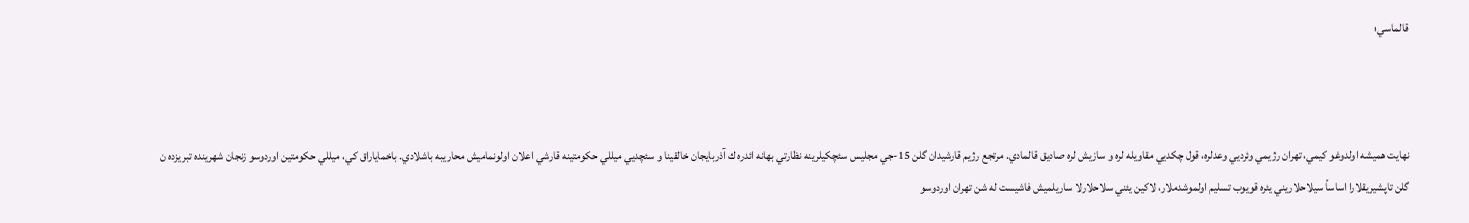قالماسي؛



نهايت هميشه اولدوغو كيمي، تهران رژيمي وئرديي وعدلره، قول چكديي مقاويله لره و سازيش لره صاديق قالمادي. مرتجع رژيم قارشيدان گلن 15-جي مجليس سئچكيلرینه نظارتي بهانه ائدره ك آذربايجان خالقينا و سئچديي ميللي حكومتينه قارشي اعلان اولونماميش محاريبه باشلادي. باخماياراق كي، ميللي حكومتين اوردوسو زنجان شهرينده تبريزده ن گلن تاپشيريقلارا اساسا‌ً سيلاحلاريني يئره قويوب تسليم اولموشدملار، لاكين يئني سلاحلارلا ساريلميش فاشيست له شن تهران اوردوسو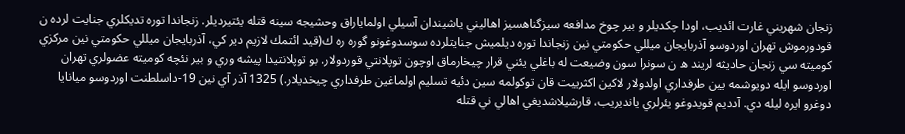زنجان شهريني غارت ائديب، اودا چكديلر و بير چوخ مدافعه سيزگناهسيز اهاليني ياشيندان آسيلي اولماياراق وحشيجه سينه قتله يئتيرديلر. زنجاندا توره تديكلري جنايت لرده ن قودورموش تهران اوردوسو آذربايجان ميللي حكومتي نين زنجاندا توره ديلميش جنايتلرده سوسدوغونو گوره ره ك(قيد ائتمك لازيم دير كي، آذربايجان ميللي حكومتي نين مركزي كوميته سي زنجان حاديثه لريند ه ن سونرا سون وضيعت له باغلي يئني قرار چيخارماق اوچون توپلانتي قوردولار. بو توپلانتيدا پيشه وري و بير نئچه كوميته عضولري تهران اوردوسو ايله دويوشمه يين طرفداري اولدولار لاكين اكثرييت قان توكولمه سين دئيه تسليم اولماغين طرفداري چيخديلار.) 1325 آذر آي نين 19-داسلطنت اوردوسو ميانايا دوغرو ايره ليله دي. آدديم قويدوغو يئرلري يانديريب، قارشيلاشديغي اهالي ني قتله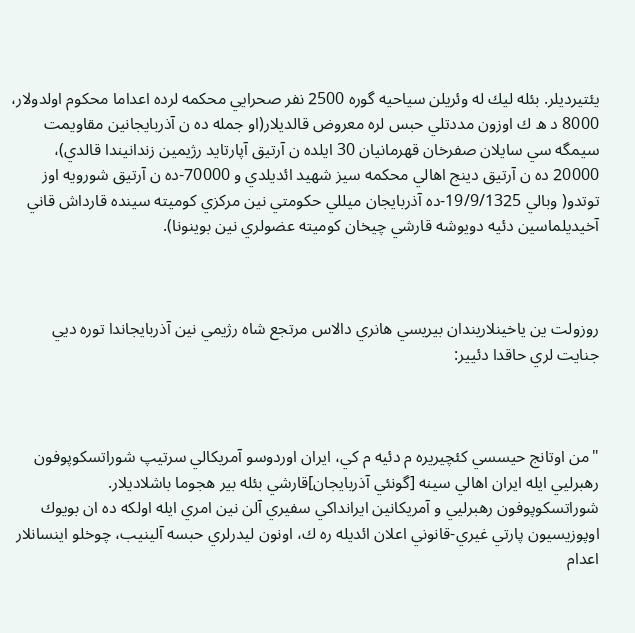يئتيرديلر. بئله ليك له وئريلن سياحيه گوره 2500 نفر صحرايي محكمه لرده اعداما محكوم اولدولار، 8000 د ه ك اوزون مددتلي حبس لره معروض قالديلار(او جمله ده ن آذربايجانين مقاويمت سيمگه سي سايلان صفرخان قهرمانيان 30 ايلده ن آرتيق آپارتايد رژيمين زندانيندا قالدي)، 20000 ده ن آرتيق دينج اهالي محكمه سيز شهيد ائديلدي و 70000-ده ن آرتيق شورويه اوز توتدو( وبالي 19/9/1325-ده آذربايجان ميللي حكومتي نين مركزي كوميته سينده قارداش قاني آخيديلماسين دئيه دويوشه قارشي چيخان كوميته عضولري نين بوينونا).



روزولت ين ياخينلاريندان بيريسي هانري دالاس مرتجع شاه رژيمي نين آذربايجاندا توره ديي جنايت لري حاقدا دئيير:



"من اوتانج حيسسي كئچيريره م دئيه م كي، ايران اوردوسو آمريكالي سرتيپ شوراتسكوپوفون رهبرليي ايله ايران اهالي سينه [گونئي آذربايجان]قارشي بئله بير هجوما باشلاديلار. شوراتسكوپوفون رهبرليي و آمريكانين ايرانداكي سفيري آلن نين امري ايله اولكه ده ان بويوك اوپوزيسيون پارتي غيري-قانوني اعلان ائديله ره ك، اونون ليدرلري حبسه آلينيب، چوخلو اينسانلار اعدام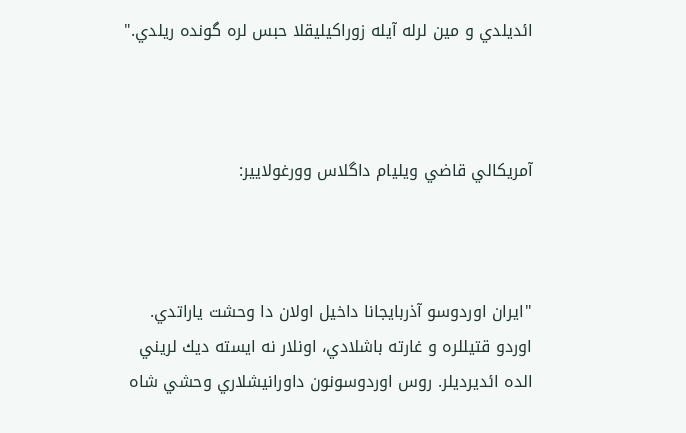ائديلدي و مين لرله آيله زوراكيليقلا حبس لره گونده ريلدي."



آمريكالي قاضي ويليام داگلاس وورغولايير:



"ايران اوردوسو آذربايجانا داخيل اولان دا وحشت ياراتدي. اوردو قتيللره و غارته باشلادي، اونلار نه ايسته ديك لريني الده ائديرديلر. روس اوردوسونون داورانيشلاري وحشي شاه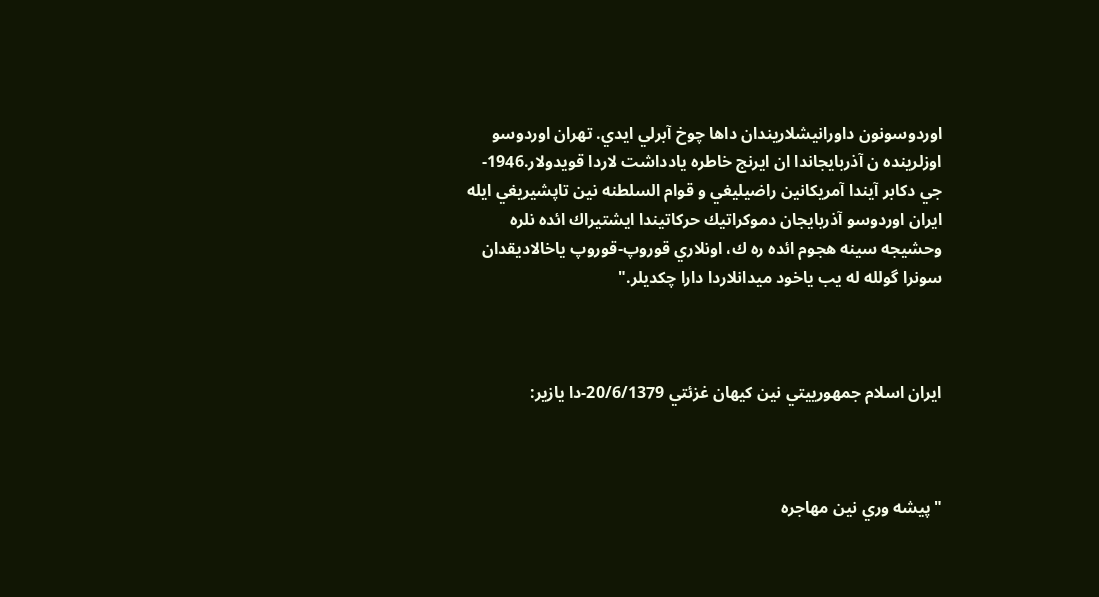اوردوسونون داورانيشلاريندان داها چوخ آبرلي ايدي. تهران اوردوسو اوزلرينده ن آذربايجاندا ان ايرنج خاطره يادداشت لاردا قويدولار.1946-جي دكابر آيندا آمريكانين راضيليغي و قوام السلطنه نين تاپشيريغي ايله ايران اوردوسو آذربايجان دموكراتيك حركاتيندا ايشتيراك ائده نلره وحشيجه سينه هجوم ائده ره ك، اونلاري قوروپ-قوروپ ياخالاديقدان سونرا گولله له يب ياخود ميدانلاردا دارا چكديلر."



ايران اسلام جمهورييتي نين كيهان غزئتي 20/6/1379-دا يازير:



"پيشه وري نين مهاجره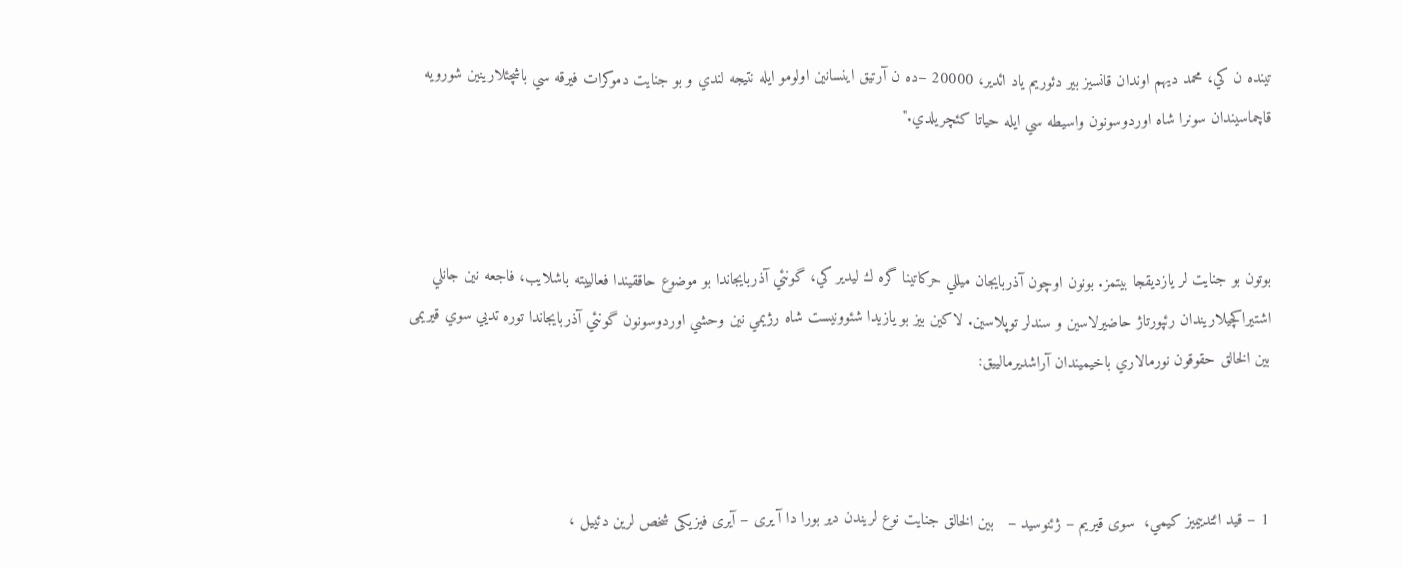تينده ن كي، محمد ديهم اوندان قانسيز بير دئوريم ياد ائدير، 20000 –ده ن آرتيق اينسانين اولومو ايله نتيجه لندي و بو جنايت دموكرات فيرقه سي باشچئلارينين شورويه قاچماسيندان سونرا شاه اوردوسونون واسيطه سي ايله حياتا كئچريلدي."



بوتون بو جنايت لر يازديقجا بيتمز. بونون اوچون آذربايجان ميللي حركاتينا گره ك ليدير كي، گونئي آذربايجاندا بو موضوع حاققيندا فعالييته باشلايب، فاجعه نين جانلي اشتيراكچيلاريندان رئپورتاژ حاضيرلاسين و سندلر توپلاسين. لاكين بيز بو يازيدا شئوونيست شاه رژيمي نين وحشي اوردوسونون گونئي آذربايجاندا توره تديي سوي قيريمی بين الخالق حقوقون نورمالاري باخيميندان آراشديرمالييق:



1 – قيد ائتدييميز كيمي،  سوی قیریم – ژئنوسید –   بین الخالق جنایت نوع لریندن دیر بورا دا آ یری – آیری فیزیکی شخص لرین دئییل ،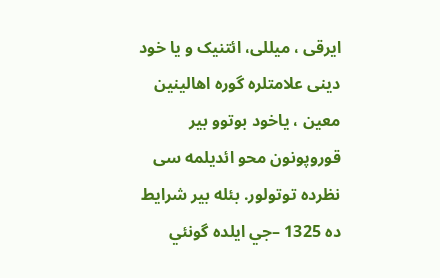ایرقی ، میللی، ائتنیک و یا خود دینی علامتلره گوره اهالینین معین ، یاخود بوتوو بیر قوروپونون محو ائدیلمه سی نظرده توتولور. بئله بير شرايط ده 1325 –جي ايلده گونئي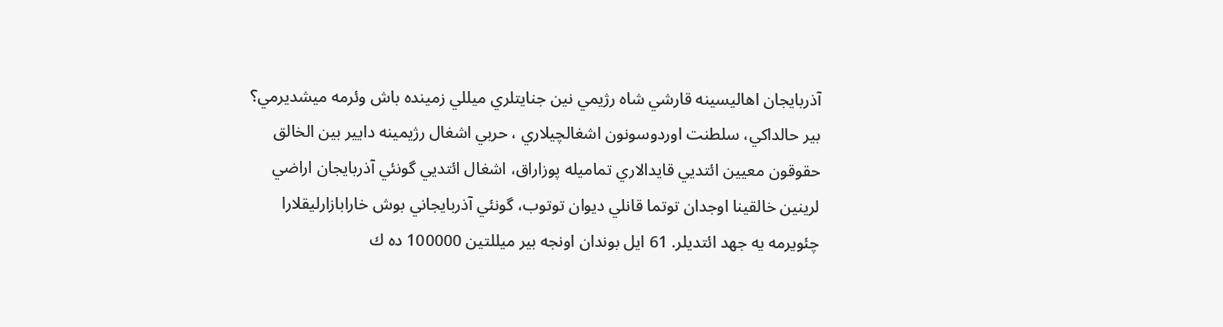آذربايجان اهاليسينه قارشي شاه رژيمي نين جنايتلري ميللي زمينده باش وئرمه ميشديرمي؟ بير حالداكي، سلطنت اوردوسونون اشغالچيلاري ، حربي اشغال رژيمينه دايير بين الخالق حقوقون معيين ائتديي قايدالاري تماميله پوزاراق، اشغال ائتديي گونئي آذربايجان اراضي لرينين خالقينا اوجدان توتما قانلي ديوان توتوب، گونئي آذربايجاني بوش خارابازارليقلارا چئويرمه يه جهد ائتديلر. 61 ايل بوندان اونجه بير ميللتين 100000 ده ك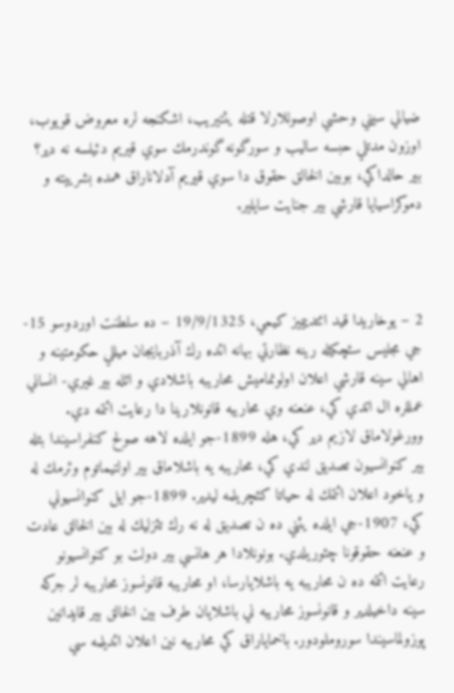ضيالي سيني وحشي اوصوللارلا قتله يئتيريب، اشكنجه لره معروض قويوب، اوزون مدتلي حبسه ساليب و سورگونه گوندرمك سوي قيريم دئيلسه نه دير؟ بير حالداكي، بوبين الخالق حقوق دا سوي قيريم آدلاناراق همده بشرييته و دموكراسيايا قارشي بير جنايت سايلير.



2 – يوخاريدا قيد ائتدييميز كيمي، 19/9/1325 – ده سلطنت اوردوسو 15-جي مجليس سئچكيله رينه نظارتي بهانه ائده رك آذربايجان ميللي حكومتينه و اهالي سينه قارشي اعلان اولونماميش محاريبه باشلادي و ائله بير غيري- انساني عمللره ال اتدي كي، عنعنه وي محاريبه قانونلارينا دا رعايت ائتمه دي. وورغولاماق لازيم دير كي، هله 1899-جو ايلده لاهه صولح كنفراسيندا بئله بير كنوانسيون تصديق لندي كي، محاريبه يه باشلاماق بير اولتيماتوم وئرمك له و ياخود اعلان ائتمك له حياتا كئچريلمه ليدير. 1899-جو ايل كنوانسيوني كي، 1907-جي ايلده يئني ده ن تصديق له نه رك تئزليك له بين الخالق عادت و عنعنه حقوقونا چئوريلدي. بونونلادا هر هانسي بير دولت بو كنوانسيونو رعايت ائتمه ده ن محاريبه يه باشلايارسا، او محاريبه قانونسوز محاريبه لر جركه سينه داخيلدير و قانونسوز محاريبه ني باشلايان طرف بين الخالق بير قايدانين پوزولماسيندا سوروملودور. باخماياراق كي محاريبه نين اعلان ائديلمه سي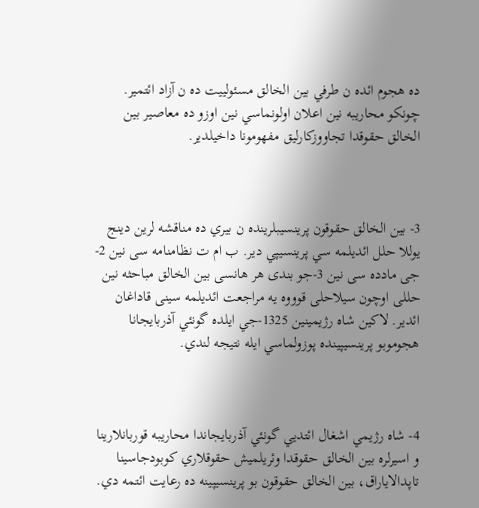ده هجوم ائده ن طرفي بين الخالق مسئولييت ده ن آزاد ائتمير. چونكو محاريبه نين اعلان اولونماسي نين اوزو ده معاصير بين الخالق حقوقدا تجاووزكارليق مفهومونا داخيلدير.



3- بين الخالق حقوقون پرينسيبلرينده ن بيري ده مناقشه لرين دينج يوللا حلل ائديلمه سي پرينسيپي دير. ب ام ت نظامنامه سی نین 2-جی مادده سی نین 3-جو بندی هر هانسی بین الخالق مباحثه نین حللی اوچون سیلاحلی قوووه یه مراجعت ائدیلمه سینی قاداغان ائدیر. لاكين شاه رژيمينين 1325-جي ايلده گونئي آذربايجانا هجوموبو پرينسيپينده پوزولماسي ايله نتيجه لندي.



4- شاه رژيمي اشغال ائتديي گونئي آذربايجاندا محاريبه قوربانلارينا و اسيرلره بين الخالق حقوقدا وئريلميش حقوقلاري كوبودجاسينا تاپدالاياراق، بين الخالق حقوقون بو پرينسيپينه ده رعايت ائتمه دي.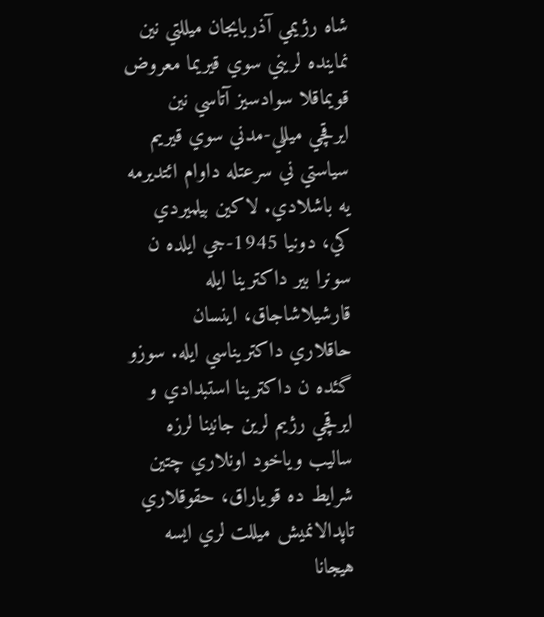شاه رژيمي آذربايجان ميللتي نين نماينده لريني سوي قيريما معروض قويماقلا سوادسيز آتاسي نين ايرقچي ميللي-مدني سوي قيريم  سياستي ني سرعتله داوام ائتديرمه يه باشلادي. لاكين بيلميردي كي، دونيا 1945-جي ايلده ن سونرا بير داكترينا ايله قارشيلاشاجاق، اينسان حاقلاري داكتريناسي ايله. سوزو گئده ن داكترينا استبدادي و ايرقچي رژيم لرين جانينا لرزه ساليب وياخود اونلاري چتين شرايط ده قوياراق، حقوقلاري تاپدالانميش ميللت لري ايسه هيجانا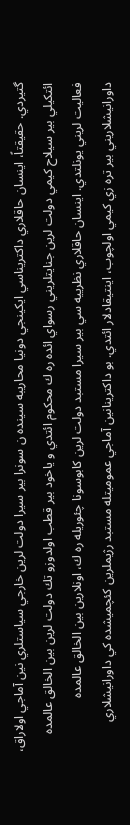گتيردي. حقيقتاً، اينسان حاقلاري داكتريناسي ايكينجي دونيا محاريبه سينده ن سونرا بير سيرا دولت لرين خارجي سياستلري نين آماجي اولاراق، ائتكيلي بير سيلاح كيمي دولت لرين جنايتلريني رسواي ائده ره ك محكوم ائتدي و ياخود بير قطب اولدوزو تك دولت لرين بين الخالق عالمده فعاليت لريني يونلتدي. اينسان حاقلاري نظرييه سي بير سيرا مستبد دولت لرين كابوسونا چئوريله ره ك، اونلارين بين الخالق عالمده داورانيشلاريني بير تره زي كيمي اولچوب، اينتيقادلار ائتدي. بو داكترينانين آماجي عموميتله مستبد رژيملرين كئچميشده كي داورانيشلاري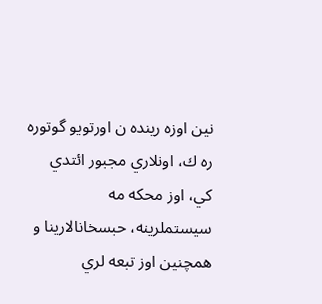نين اوزه رينده ن اورتويو گوتوره ره ك، اونلاري مجبور ائتدي كي، اوز محكه مه سيستملرينه، حبسخانالارينا و همچنين اوز تبعه لري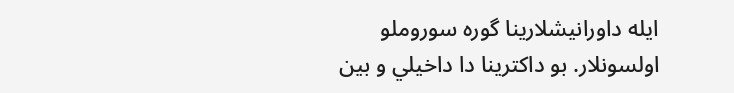ايله داورانيشلارينا گوره سوروملو اولسونلار. بو داكترينا دا داخيلي و بين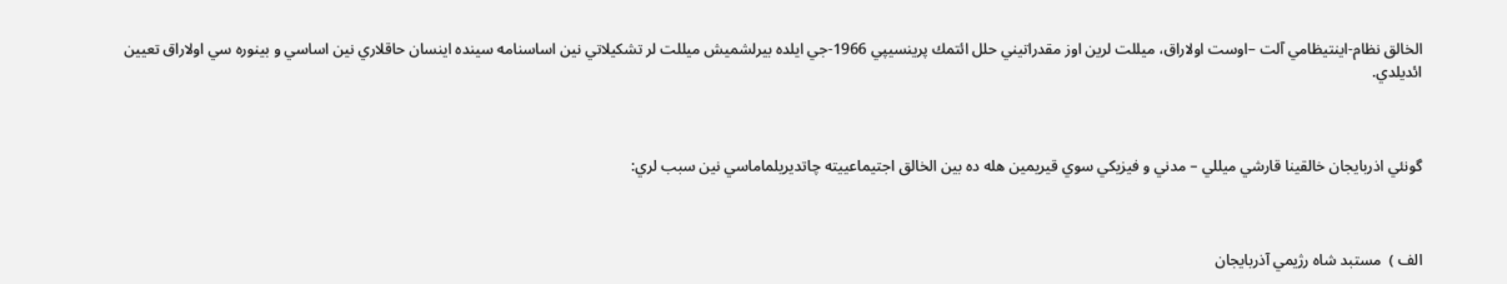الخالق نظام-اينتيظامي آلت –اوست اولاراق، ميللت لرين اوز مقدراتيني حلل ائتمك پرينسيپي 1966-جي ايلده بيرلشميش ميللت لر تشكيلاتي نين اساسنامه سينده اينسان حاقلاري نين اساسي و بينوره سي اولاراق تعيين ائديلدي.



گونئي اذربايجان خالقينا قارشي ميللي – مدني و فيزيكي سوي قيريمين هله ده بين الخالق اجتيماعييته چاتديريلماماسي نين سبب لري:



الف )  مستبد شاه رژيمي آذربايجان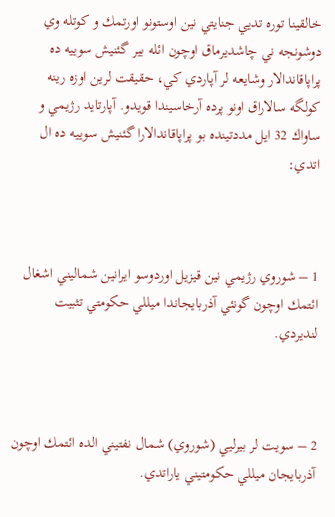خالقينا توره تديي جنايتي نين اوستونو اورتمك و كوتله وي دوشونجه ني چاشديرماق اوچون ائله بير گئنيش سوييه ده پراپاقاندالار وشايعه لر آپاردي كي، حقيقت لرين اوزه رينه كولگه سالاراق اونو پرده آرخاسيندا قويدو. آپارتايد رژيمي و ساواك 32 ايل مددتينده بو پراپاقاندالارا گئنيش سوييه ده ال اتدي:



1 – شوروي رژيمي نين قيزيل اوردوسو ايرانين شماليني اشغال ائتمك اوچون گونئي آذربايجاندا ميللي حكومتي تثبيت لنديردي.



2 – سويت لر بيرليي (شوروي) شمال نفتيني الده ائتمك اوچون آذربايجان ميللي حكومتيني ياراتدي.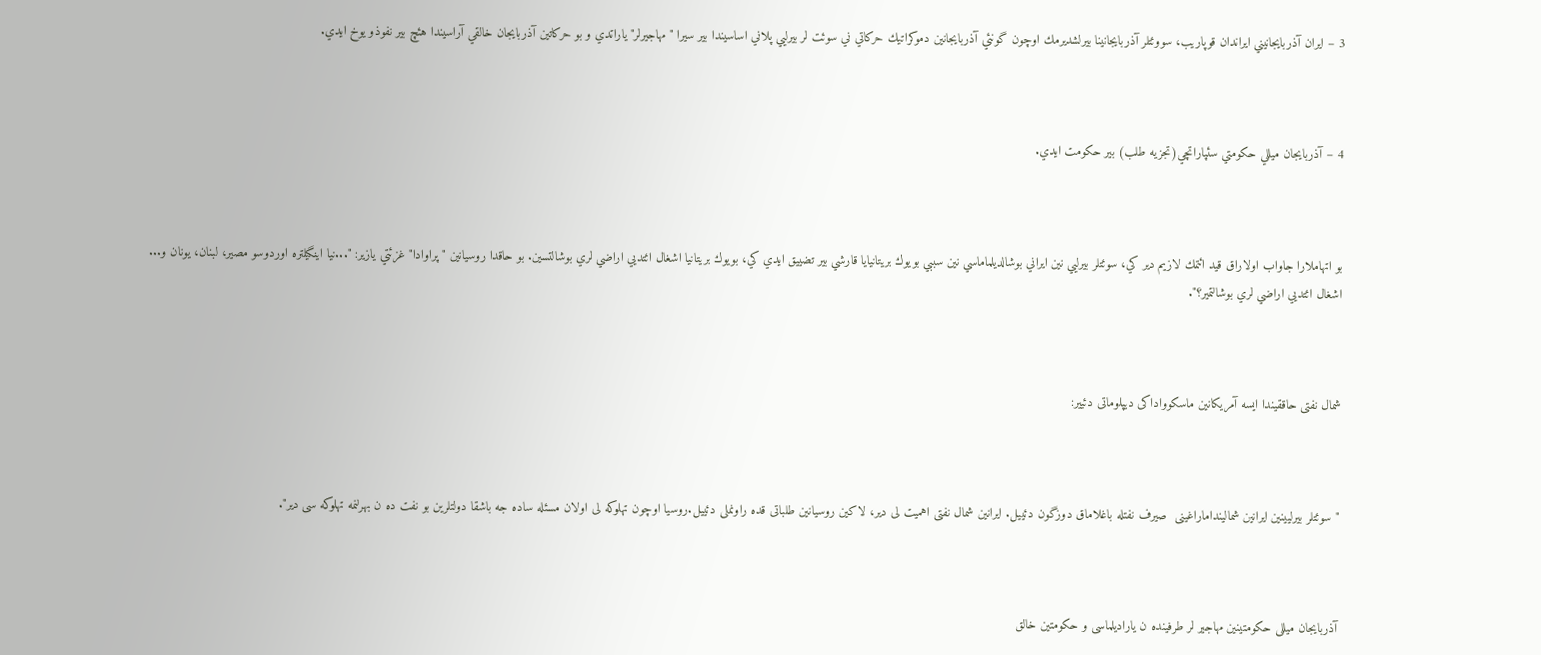3 – ايران آذربايجانيني ايراندان قوپاريب، سووئتلر آذربايجانينا بيرلشديرمك اوچون گونئي آذربايجانين دموكراتيك حركاتي ني سوئت لر بيرليي پلاني اساسيندا بير سيرا "مهاجيرلر" ياراتدي و بو حركاتين آذربايجان خالقي آراسيندا هئچ بير نفوذو يوخ ايدي.



4 – آذربايجان ميللي حكومتي سئپاراتچي(تجزيه طلب) بير حكومت ايدي.



بو اتهاملارا جاواب اولاراق قيد ائتمك لازيم دير كي، سوئتلر بيرليي نين ايراني بوشالديلماماسي نين سببي بويوك بريتانيايا قارشي بير تضييق ايدي كي، بويوك بريتانيا اشغال ائتديي اراضي لري بوشالتسين. بو حاقدا روسيانين "پراوادا" غزئتي يازير: "...نيا اينگيلتره اوردوسو مصير، لبنان، يونان و... اشغال ائتديي اراضي لري بوشالتمير؟".



شمال نفتی حاققیندا ایسه آمریکانین ماسکوواداکی دیپلوماتی دئییر:



"سوئتلر بیرلیینین ایرانین شمالینداماراغینی  صیرف نفتله باغلاماق دوزگون دئییل. ایرانین شمال نفتی اهمیت لی دیر، لاکین روسیانین طلباتی قده راونملی دئییل.روسیا اوچون تهلوکه لی اولان مسئله ساده جه باشقا دولتلرین بو نفت ده ن بهرلنمه تهلوکه سی دیر".



آذربایجان میللی حکومتینین مهاجیر لر طرفینده ن یارادیلماسی و حکومتین خالق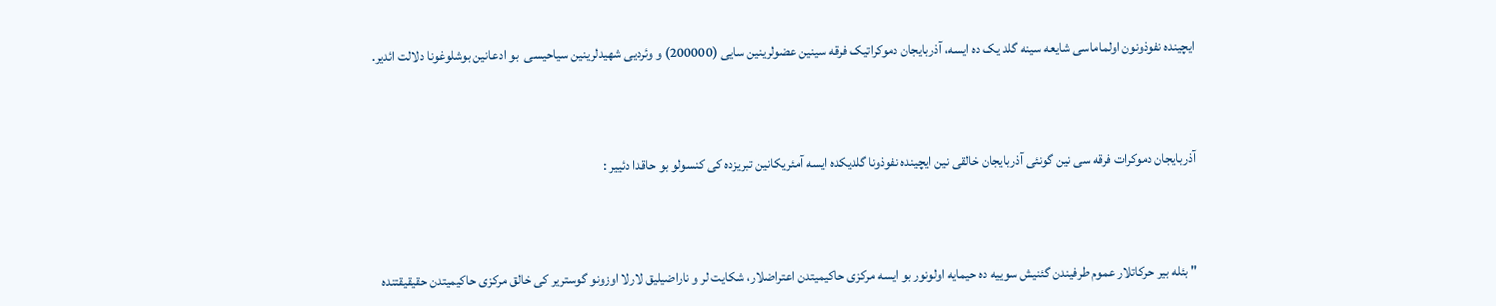ایچینده نفوذونون اولماماسی شایعه سینه گلد یک ده ایسه، آذربایجان دموکراتیک فرقه سینین عضولرینین سایی (200000) و وئردیی شهیدلرینین سیاحیسی  بو ادعانین بوشلوغونا دلالت ائدیر.



آذربایجان دموکرات فرقه سی نین گونئی آذربایجان خالقی نین ایچینده نفوذونا گلدیکده ایسه آمئریکانین تبریزده کی کنسولو بو حاقدا دئییر :



" بئله بیر حرکاتلار عموم طرفیندن گئنیش سوییه ده حیمایه اولونور بو ایسه مرکزی حاکیمیتدن اعتراضلار، شکایت لر و ناراضیلیق لارلا اوزونو گوستریر کی خالق مرکزی حاکیمیتدن حقیقیقتنده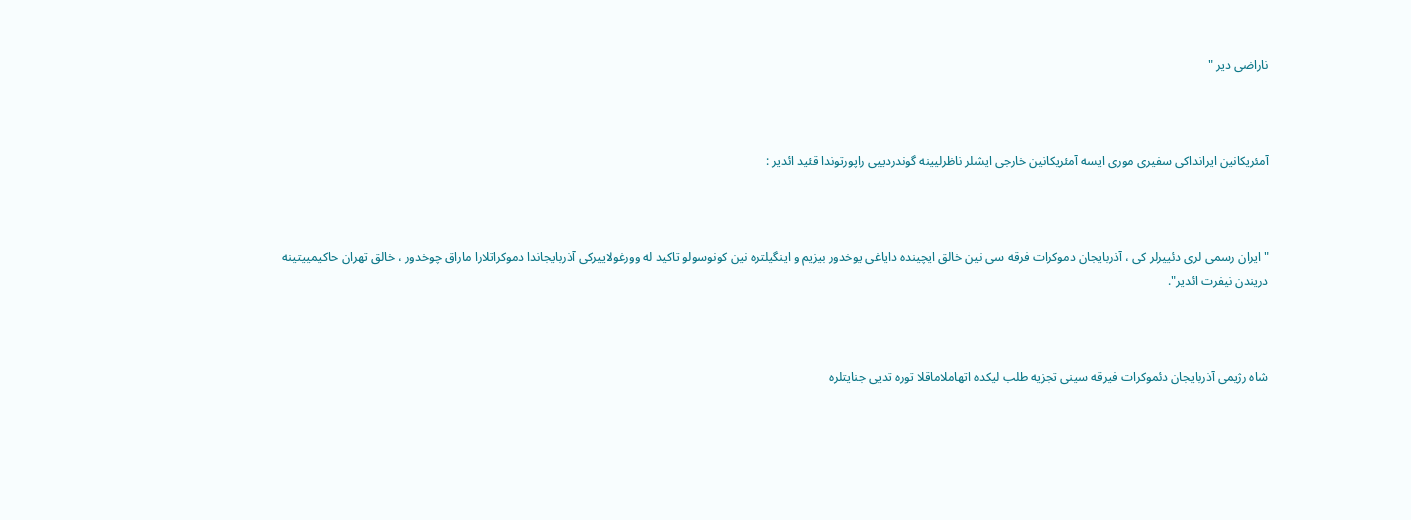ناراضی دیر "



آمئریکانین ایرانداکی سفیری موری ایسه آمئریکانین خارجی ایشلر ناظرلیینه گوندردییی راپورتوندا قئید ائدیر :



" ایران رسمی لری دئییرلر کی ، آذربایجان دموکرات فرقه سی نین خالق ایچینده دایاغی یوخدور بیزیم و اینگیلتره نین کونوسولو تاکید له وورغولاییرکی آذربایجاندا دموکراتلارا ماراق چوخدور ، خالق تهران حاکیمییتینه دریندن نیفرت ائدیر".



شاه رژیمی آذربایجان دئموکرات فیرقه سینی تجزیه طلب لیکده اتهاملاماقلا توره تدیی جنایتلره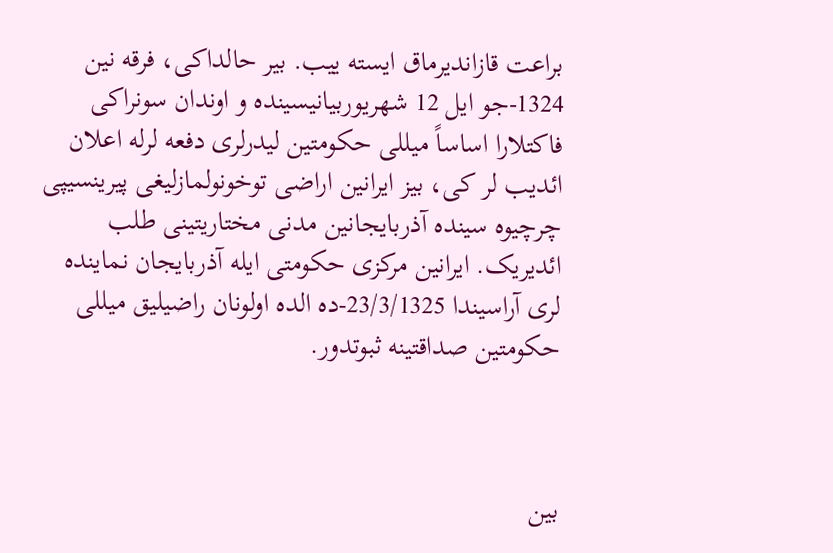براعت قازاندیرماق ایسته ییب. بیر حالداکی، فرقه نین 1324-جو ایل 12 شهریوربیانیسینده و اوندان سونراکی فاکتلارا اساساً میللی حکومتین لیدرلری دفعه لرله اعلان ائدیب لر کی، بیز ایرانین اراضی توخونولمازلیغی پیرینسیپی چرچیوه سینده آذربایجانین مدنی مختاریتینی طلب ائدیریک. ایرانین مرکزی حکومتی ایله آذربایجان نماینده لری آراسیندا 23/3/1325-ده الده اولونان راضیلیق میللی حکومتین صداقتینه ثبوتدور.



بین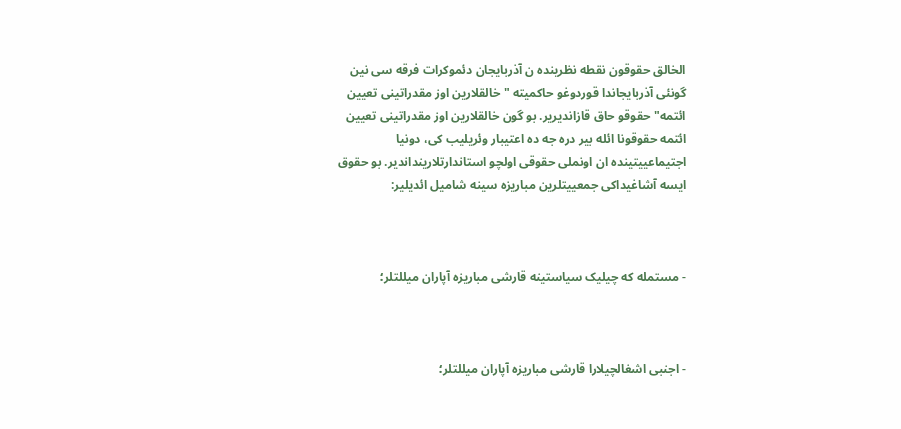الخالق حقوقون نقطه نظرینده ن آذربایجان دئموکرات فرقه سی نین گونئی آذربایجاندا قوردوغو حاکمیته " خالقلارین اوز مقدراتینی تعیین ائتمه" حقوقو حاق قازاندیریر. بو گون خالقلارین اوز مقدراتینی تعیین ائتمه حقوقونا ائله بیر دره جه ده اعتیبار وئریلیب کی، دونیا اجتیماعییتینده ان اونملی حقوقی اولچو استاندارتلارینداندیر. بو حقوق ایسه آشاغیداکی جمعییتلرین مباریزه سینه شامیل ائدیلیر:



- مستمله که چیلیک سیاستینه قارشی مباریزه آپاران میللتلر؛



- اجنبی اشغالچیلارا قارشی مباریزه آپاران میللتلر؛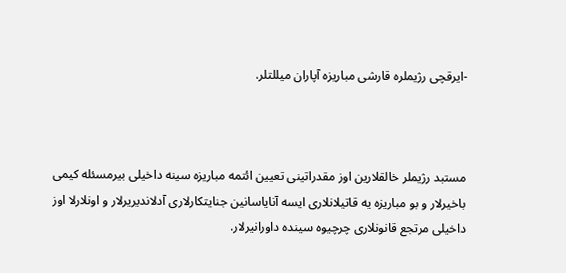-ایرقچی رژیملره قارشی مباریزه آپاران میللتلر.



مستبد رژیملر خالقلارین اوز مقدراتینی تعیین ائتمه مباریزه سینه داخیلی بیرمسئله کیمی باخیرلار و بو مباریزه یه قاتیلانلاری ایسه آنایاسانین جنایتکارلاری آدلاندیریرلار و اونلارلا اوز داخیلی مرتجع قانونلاری چرچیوه سینده داورانیرلار.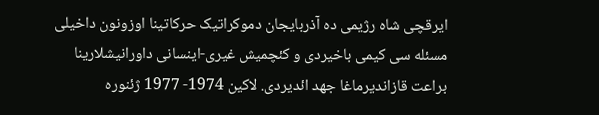ایرقچی شاه رژیمی ده آذربایجان دموکراتیک حرکاتینا اوزونون داخیلی مسئله سی کیمی باخیردی و کئچمیش غیری-اینسانی داورانیشلارینا براعت قازاندیرماغا جهد ائدیردی. لاکین 1974- 1977 ژئنوره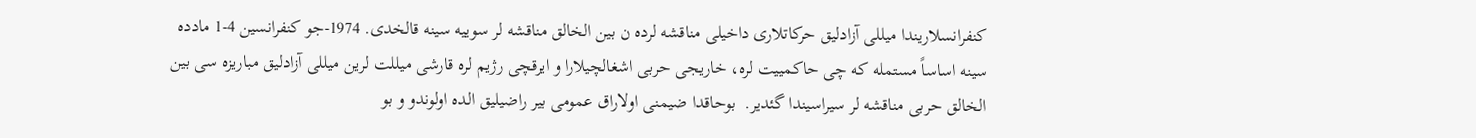کنفرانسلاریندا میللی آزادلیق حرکاتلاری داخیلی مناقشه لرده ن بین الخالق مناقشه لر سوییه سینه قالخدی. 1974-جو کنفرانسین 4-1 مادده سینه اساساً مستمله که چی حاکمییت لره، خاریجی حربی اشغالچیلارا و ایرقچی رژیم لره قارشی میللت لرین میللی آزادلیق مباریزه سی بین الخالق حربی مناقشه لر سیراسیندا گئدیر.  بوحاقدا ضیمنی اولاراق عمومی بیر راضیلیق الده اولوندو و بو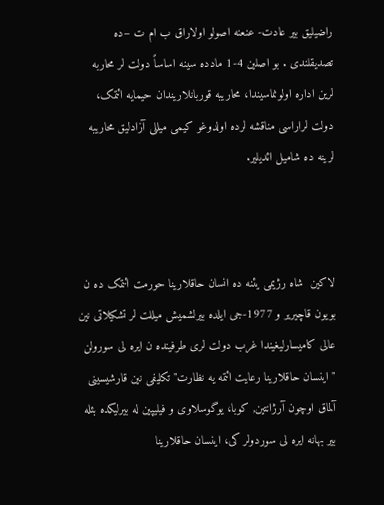راضیلیق بیر عادت- عنعنه اصولو اولاراق ب ام ت –ده تصدیقلندی . بو اصلین 4-1 مادده سینه اساساً دولت لر محاربه لرین اداره اولونماسیندا، محاریبه قوربانلاریندان حیمایه ائتمک، دولت لراراسی مناقشه لرده اولدوغو کیمی میللی آزادلیق محاریبه لرینه ده شامیل ائدیلیر.



لاکین  شاه رژیمی یئنه ده انسان حاقلارینا حورمت ائتمک ده ن بویون قاچیریر و 1977-جی ایلده بیرلشمیش میللت لر تشکیلاتی نین عالی کامیسارلیغیندا غرب دولت لری طرفینده ن ایره لی سورولن "اینسان حاقلارینا رعایت ائتمه یه نظارت" تکلیفی نین قارشیسینی آلماق اوچون آرژانتین, کوبا، یوگوسلاوی و فیلیپین له بیرلیکده بئله بیر بهانه ایره لی سوردولر کی، اینسان حاقلارینا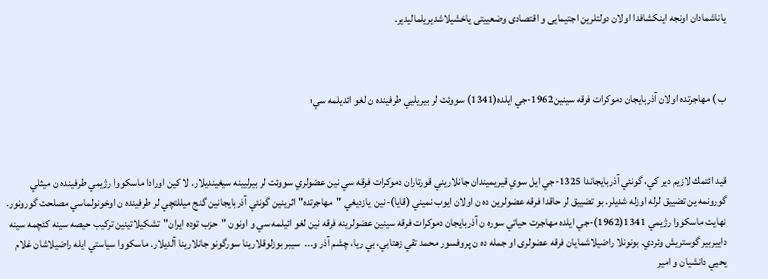یاناشمادان اونجه اینکشافدا اولان دولتلرین اجتیمایی و اقتصادی وضعییتی یاخشیلاشدیریلمالیدیر.



ب ) مهاجرتده اولان آذربايجان دموكرات فرقه سينين1962-جي ايلده(1341) سووئت لر بيريليي طرفينده ن لغو ائديلمه سي؛



قيد ائتمك لازيم دير كي، گونئي آذربايجاندا 1325-جي ايل سوي قيريميندان جانلاريني قورتاران دموكرات فرقه سي نين عضولري سووئت لر بيرليينه سيغينديلار. لا كين اورادا ماسكووا رژيمي طرفينده ن ميثلي گورونمه ين تضييق لرله اوزله شديلر. بو تضييق لر حاقدا فرقه عضولرين ده ن اولان ايوب نميني (قايا)-نين  يازديغي "مهاجرتده" اثرينين گونئي آذربايجانين گنج ميللتچي لر طرفينده ن اوخونولماسي مصلحت گورونور. نهايت ماسكووا رژيمي 1341(1962)-جي ايلده مهاجرت حياتي سوره ن آذربايجان دموكرات فرقه سينین عضولرينه فرقه نين لغو ائيلمه سي و اونون "حزب توده ايران"تشكيلاتينين تركيب حيصه سينه كئچمه سينه داييربير گوستريش وئردي. بونونلا راضيلاشمايان فرقه عضولری او جمله ده ن پروفسور محمد تقي زهتابي، بي ريا، چشم آذر و...  سيبر بوزلوقلارينا سورگونو جانلارينا آلديلار. ماسكووا سياستي ايله راضيلاشان غلام يحيي دانشيان و امير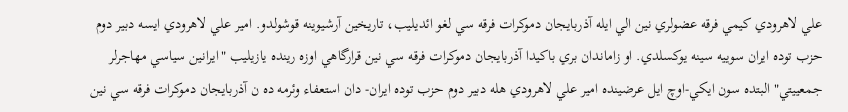علي لاهرودي كيمي فرقه عضولري نين الي ايله آذربايجان دموكرات فرقه سي لغو ائديليب، تاريخين آرشيوينه قوشولدو. امير علي لاهرودي ايسه دبير دوم حزب توده ايران سوييه سينه يوكسلدي. او زاماندان بري باکیدا آذربايجان دموكرات فرقه سي نين قرارگاهي اوزه رينده يازيليب "ايرانين سياسي مهاجرلر جمعييتي" البتده سون ايكي-اوچ ايل عرضينده امير علي لاهرودي هله دبير دوم حزب توده ايران- دان استعفاء وئرمه ده ن آذربايجان دموكرات فرقه سي نين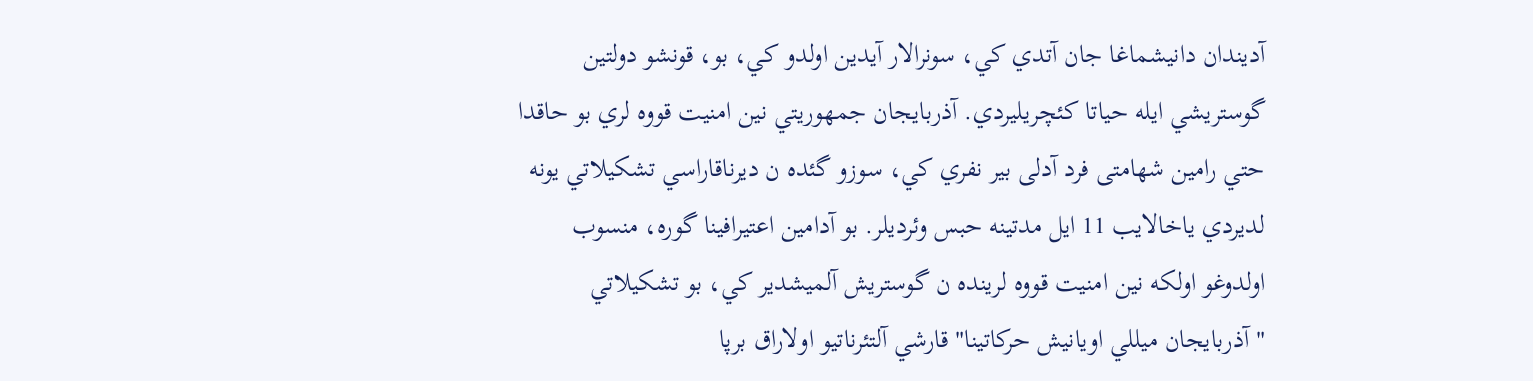آديندان دانيشماغا جان آتدي كي، سونرالار آيدين اولدو كي، بو، قونشو دولتين گوستريشي ايله حياتا كئچريليردي. آذربايجان جمهوريتي نين امنيت قووه لري بو حاقدا حتي رامین شهامتی فرد آدلی بير نفري كي، سوزو گئده ن ديرناقاراسي تشكيلاتي يونه لديردي ياخالايب 11 ايل مدتينه حبس وئرديلر. بو آدامين اعتيرافينا گوره، منسوب اولدوغو اولكه نين امنيت قووه لرينده ن گوستريش آلميشدير كي، بو تشكيلاتي "آذربايجان ميللي اويانيش حركاتينا" قارشي آلتئرناتيو اولاراق برپا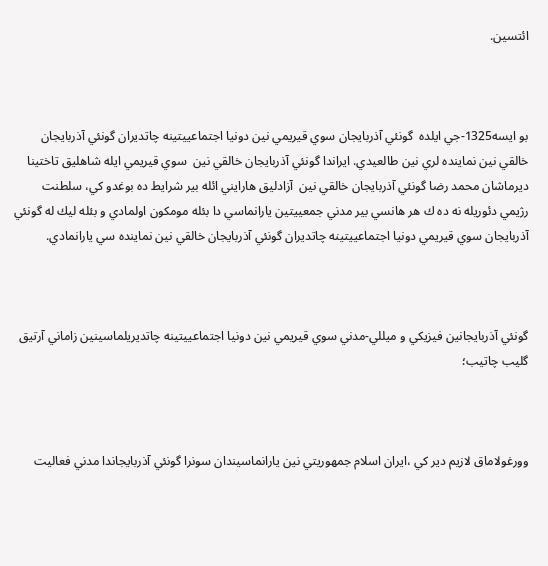ائتسین.



بو ايسه1325-جي ايلده  گونئي آذربايجان سوي قيريمي نين دونيا اجتماعييتينه چاتديران گونئي آذربايجان خالقي نين نماينده لري نين طالعيدي. ايراندا گونئي آذربايجان خالقي نين  سوي قيريمي ايله شاهليق تاختينا ديرماشان محمد رضا گونئي آذربايجان خالقي نين  آزادليق هارايني ائله بير شرايط ده بوغدو كي، سلطنت رژيمي دئوريله نه ده ك هر هانسي بير مدني جمعييتين يارانماسي دا بئله مومكون اولمادي و بئله ليك له گونئي آذربايجان سوي قيريمي دونيا اجتماعييتينه چاتديران گونئي آذربايجان خالقي نين نماينده سي يارانمادي.



گونئي آذربايجانين فيزيكي و ميللي-مدني سوي قيريمي نين دونيا اجتماعييتينه چاتديريلماسينين زاماني آرتيق گليب چاتيب؛



وورغولاماق لازيم دير كي ،ايران اسلام جمهوريتي نين يارانماسيندان سونرا گونئي آذربايجاندا مدني فعاليت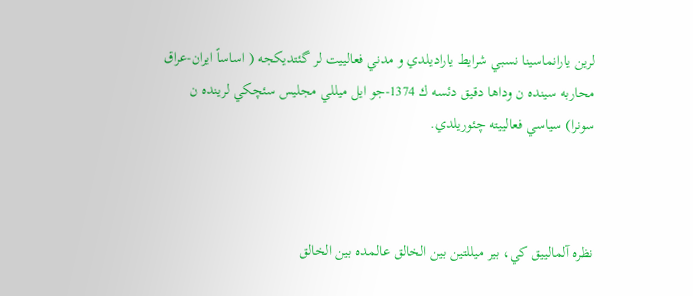لرين يارانماسينا نسبي شرايط ياراديلدي و مدني فعالييت لر گئتديكجه ( اساساً ايران-عراق محاربه سينده ن وداها دقيق دئسه ك 1374-جو ايل ميللي مجليس سئچكي لرينده ن سونرا) سياسي فعالييته چئوريلدي.



نظره آلمالييق كي، بير ميللتين بين الخالق عالمده بين الخالق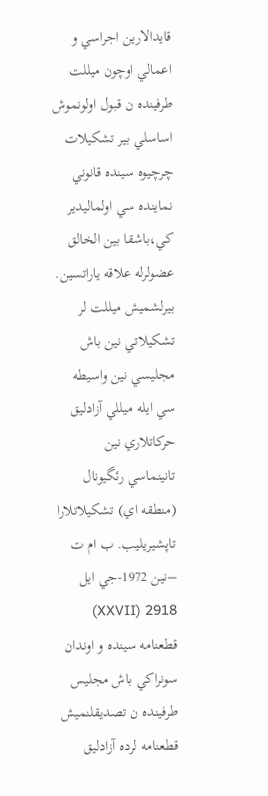قايدالارين اجراسي و اعمالي اوچون ميللت طرفينده ن قبول اولونموش اساسلي بير تشكيلات چرچيوه سينده قانوني نماينده سي اولماليدير كي،باشقا بين الخالق عضولرله علاقه ياراتسين. بيرلشميش ميللت لر تشكيلاتي نين باش مجليسي نين واسيطه سي ايله ميللي آزادليق حركاتلاري نين تانينماسي رئگيونال (منطقه اي) تشكيلاتلارا تاپشيريليب. ب ام ت –نين 1972-جي ايل 2918 (XXVII) قطعنامه سينده و اوندان سونراكي باش مجليس طرفينده ن تصديقلنميش قطعنامه لرده آزادليق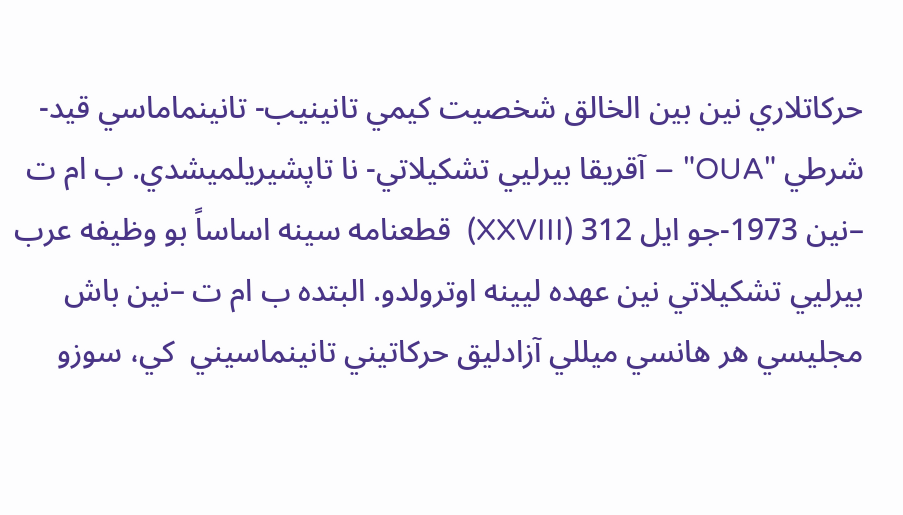حركاتلاري نين بين الخالق شخصيت كيمي تانينيب- تانينماماسي قيد-شرطي "OUA" – آقريقا بيرليي تشكيلاتي- نا تاپشيريلميشدي. ب ام ت –نين 1973-جو ايل 312 (XXVIII)  قطعنامه سينه اساساً بو وظيفه عرب بيرليي تشكيلاتي نين عهده ليينه اوترولدو. البتده ب ام ت –نين باش مجليسي هر هانسي ميللي آزادليق حركاتيني تانينماسيني  كي، سوزو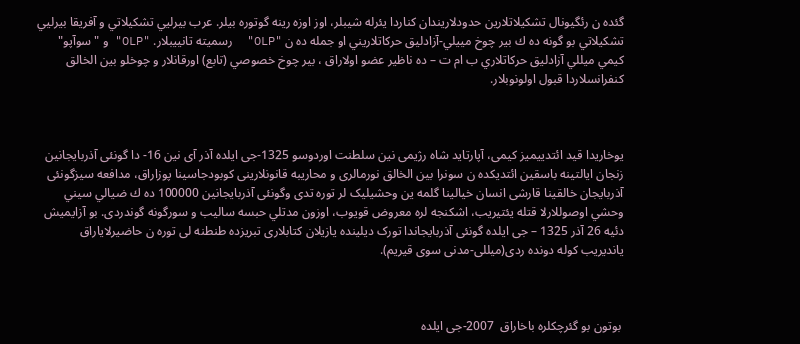گئده ن رئگيونال تشكيلاتلارين حدودلاريندان كناردا يئرله شيبلر، اوز اوزه رينه گوتوره بيلر. عرب بيرليي تشكيلاتي و آفريقا بيرليي تشكيلاتي بو گونه ده ك بير چوخ مييلي-آزادليق حركاتلاريني او جمله ده ن "OLP"  رسميته تانييبلار. "OLP" و "سوآپو"  كيمي ميللي آزادليق حركاتلاري ب ام ت – ده ناظير عضو اولاراق ، بير چوخ خصوصي (تابع) اورقانلار و چوخلو بين الخالق كنفرانسلاردا قبول اولونوبلار.



یوخاریدا قید ائتدییمیز کیمی، آپارتاید شاه رژیمی نین سلطنت اوردوسو 1325-جی ایلده آذر آی نین 16- دا گونئی آذربایجانین زنجان ایالتینه باسقین ائتدیکده ن سونرا بین الخالق نورمالری و محاریبه قانونلارینی کوبودجاسینا پوزاراق، مدافعه سیزگونئی آذربایجان خالقینا قارشی انسان خیالینا گلمه ین وحشیلیک لر توره تدی وگونئی آذربایجانین 100000 ده ك ضيالي سيني وحشي اوصوللارلا قتله يئتيريب، اشكنجه لره معروض قويوب، اوزون مدتلي حبسه ساليب و سورگونه گوندردی. بو آزایمیش دئیه 26 آذر 1325 – جی ایلده گونئی آذربایجاندا تورک دیلینده یازیلان کتابلاری تبریزده طنطنه لی توره ن حاضیرلایاراق یاندیریب کوله دونده ردی(میللی-مدنی سوی قیریم).



 بوتون بو گئرچکلره باخاراق  2007-جی ایلده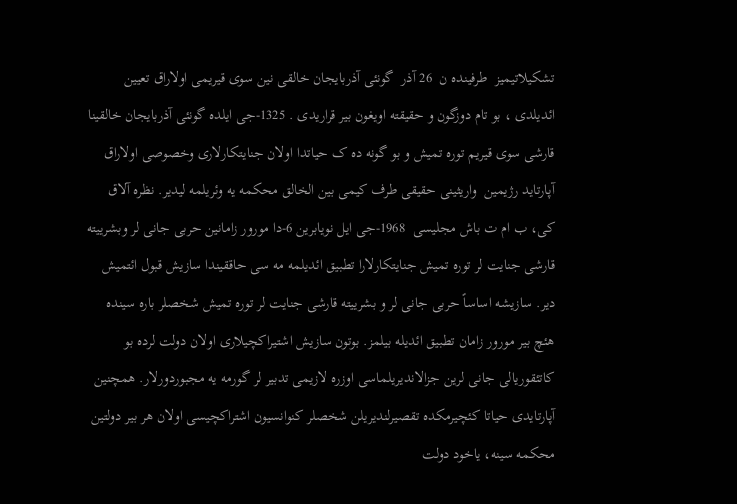تشکیلاتیمیز  طرفینده ن  26 آذر  گونئی آذربایجان خالقی نین سوی قیریمی اولاراق تعیین ائدیلدی ، بو تام دوزگون و حقیقته اویغون بیر قراریدی . 1325-جی ایلده گونئی آذربایجان خالقینا قارشی سوی قیریم توره تمیش و بو گونه ده ک حیاتدا اولان جنایتکارلاری وخصوصی اولاراق آپارتاید رژیمین  واریثینی حقیقی طرف کیمی بین الخالق محکمه یه وئریلمه لیدیر. نظره آلاق کی، ب ام ت باش مجلیسی  1968-جی ایل نویابرین 6-دا مورور زامانین حربی جانی لر وبشرییته قارشی جنایت لر توره تمیش جنایتکارلارا تطبیق ائدیلمه مه سی حاققیندا سازیش قبول ائتمیش دیر. سازیشه اساساً حربی جانی لر و بشرییته قارشی جنایت لر توره تمیش شخصلر باره سینده هئچ بیر مورور زامان تطبیق ائدیله بیلمز. بوتون سازیش اشتیراکچیلاری اولان دولت لرده بو کاتئقوریالی جانی لرین جزالاندیریلماسی اوزره لازیمی تدبیر لر گورمه یه مجبوردورلار. همچنین آپارتایدی حیاتا کئچیرمکده تقصیرلندیریلن شخصلر کنوانسیون اشتراکچیسی اولان هر بیر دولتین محکمه سینه، یاخود دولت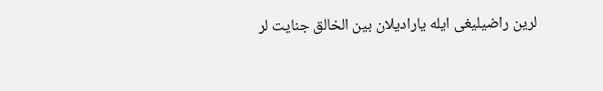لرین راضیلیغی ایله یارادیلان بین الخالق جنایت لر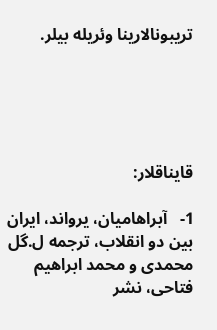تریبونالارینا وئریله بیلر.





قایناقلار:

1-   آبراهامیان، یرواند، ایران بین دو انقلاب، ترجمه ل.گل محمدی و محمد ابراهیم فتاحی، نشر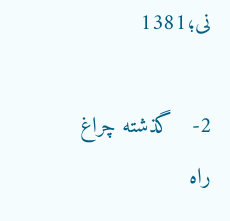نی؛1381

2-   گذشته چراغ راه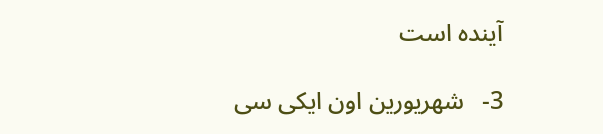آینده است

3-   شهریورین اون ایکی سی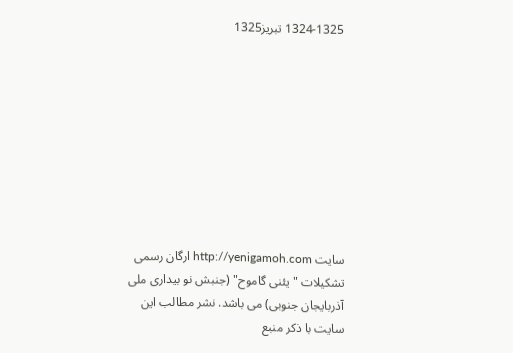1324-1325 تبریز1325









سایت http://yenigamoh.com ارگان رسمی تشکیلات "یئنی گاموح" (جنبش نو بیداری ملی آذربایجان جنوبی) می باشد. نشر مطالب این سایت با ذکر منبع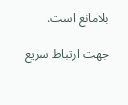بلامانع است.

جهت ارتباط سریع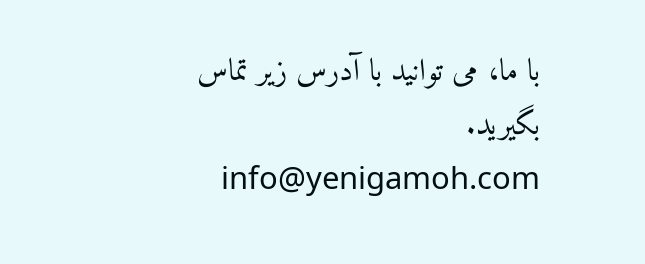با ما، می توانید با آدرس زیر تماس بگیرید. info@yenigamoh.com